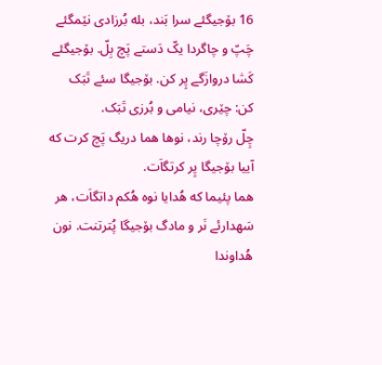16 بۆجیگئے سرا بَند، بله بُرزادی نێمگئے چَپّ و چاگردا یکّ دَستے پَچ بِلّ. بۆجیگئے کَشا دروازَگے پِر کن. بۆجیگا سئے تَبَک کن: چێری، نیامی و بُرزی تَبَک.
چِلّ رۆچا رند، نوها هما دریگ پَچ کرت که آییا بۆجیگا پِر کرتگاَت.
هما پئیما که هُدایا نوه هُکم داتگاَت، هر سَهدارئے نَر و مادگ بۆجیگا پُترتنت. نون هُداوندا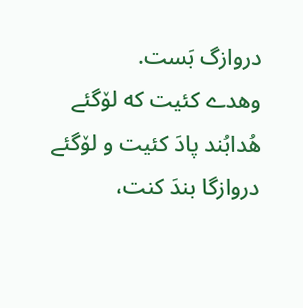دروازگ بَست.
وهدے کئیت که لۆگئے هُدابُند پادَ کئیت و لۆگئے دروازگا بندَ کنت،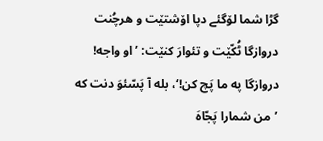گڑا شما لۆگئے دپا اۆشتێت و هرچُنت دروازگا ٹُکّێت و تئوارَ کنێت: ’او واجه! دروازگا په ما پَچ کن!‘، بله آ پَسّئوَ دنت که ’من شمارا پَجّاهَ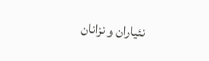نئیاران و نزانان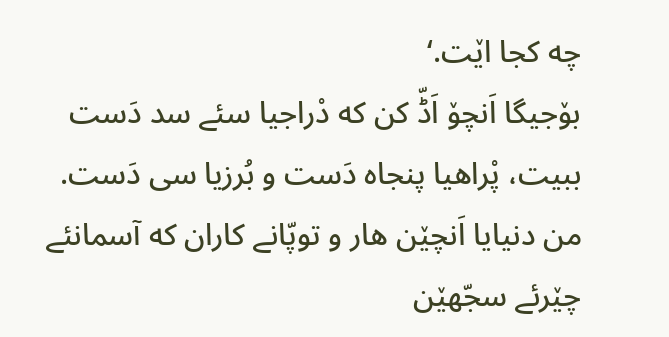چه کجا اێت.‘
بۆجیگا اَنچۆ اَڈّ کن که دْراجیا سئے سد دَست ببیت، پْراهیا پنجاه دَست و بُرزیا سی دَست.
من دنیایا اَنچێن هار و توپّانے کاران که آسمانئے چێرئے سجّهێن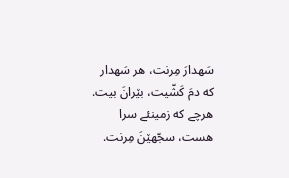سَهدارَ مِرنت، هر سَهدار که دمَ کَشّیت، بێرانَ بیت. هرچے که زمینئے سرا هست، سجّهێنَ مِرنت.